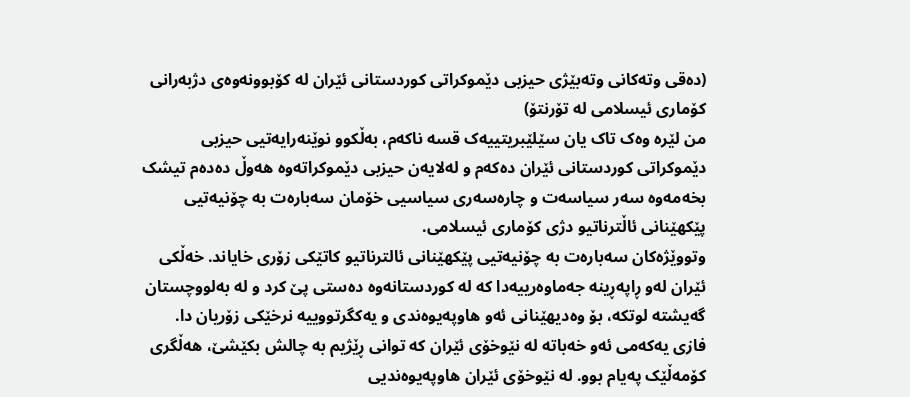(دەقی وتەکانی وتەبێژی حیزبی دێموکراتی کوردستانی ئێران لە کۆبوونەوەی دژبەرانی کۆماری ئیسلامی لە تۆرنتۆ)
من لێرە وەک تاک یان سێلێبریتییەک قسە ناکەم، بەڵکوو نوێنەرایەتیی حیزبی دێموکراتی کوردستانی ئێران دەکەم و لەلایەن حیزبی دێموکراتەوە هەوڵ دەدەم تیشک بخەمەوە سەر سیاسەت و چارەسەری سیاسیی خۆمان سەبارەت بە چۆنیەتیی پێکهێنانی ئاڵترناتیو دژی کۆماری ئیسلامی.
وتووێژەکان سەبارەت بە چۆنیەتیی پێکهێنانی ئالترناتیو کاتێکی زۆری خایاند. خەڵکی ئێران لەو ڕاپەڕینە جەماوەرییەدا کە لە کوردستانەوە دەستی پێ کرد و لە بەلووچستان گەیشتە لوتکە، بۆ وەدیهێنانی ئەو هاوپەیوەندی و یەکگرتووییە نرخێکی زۆریان دا.
فازی یەکەمی ئەو خەباتە لە نێوخۆی ئێران کە توانی ڕێژیم بە چالش بکێشێ، هەڵگری کۆمەڵێک پەیام بوو. لە نێوخۆی ئێران هاوپەیوەندیی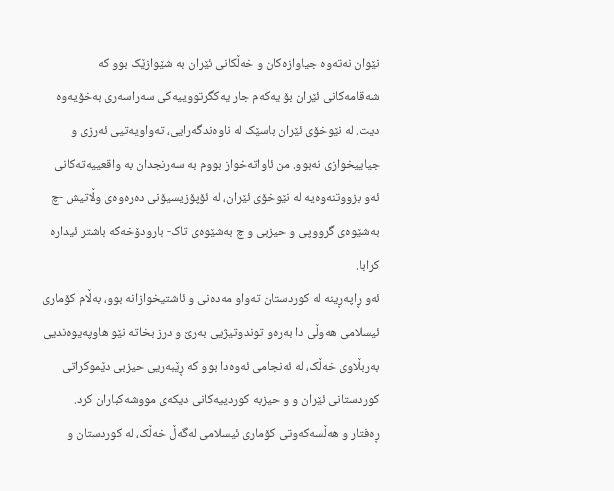نێوان نەتەوە جیاوازەکان و خەڵکانی ئێران بە شێوازێک بوو کە شەقامەکانی ئێران بۆ یەکەم جار یەکگرتووییەکی سەراسەری بەخۆیەوە دیت. لە نێوخۆی ئێران باسێک لە ناوەندگەرایی، تەواویەتیی ئەرزی و جیاییخوازی نەبوو. من ئاواتەخواز بووم بە سەرنجدان بە واقعییەتەکانی ئەو بزووتنەوەیە لە نێوخۆی ئێران، لە ئۆپۆزیسیۆنی دەرەوەی وڵاتیش -چ بەشێوەی گرووپی و حیزبی و چ بەشێوەی تاک- بارودۆخەکە باشتر ئیدارە کرابا.
ئەو ڕاپەڕینە لە کوردستان تەواو مەدەنی و ئاشتیخوازانە بوو، بەڵام کۆماری ئیسلامی هەوڵی دا بەرەو توندوتیژیی بەرێ و درز بخاتە نێو هاوپەیوەندیی بەربڵاوی خەڵک، لە ئەنجامی ئەوەدا بوو کە ڕێبەریی حیزبی دێموکراتی کوردستانی ئێران و و حیزبە کوردییەکانی دیکەی مووشەکباران کرد.
ڕەفتار و هەڵسەکەوتی کۆماری ئیسلامی لەگەڵ خەڵک، لە کوردستان و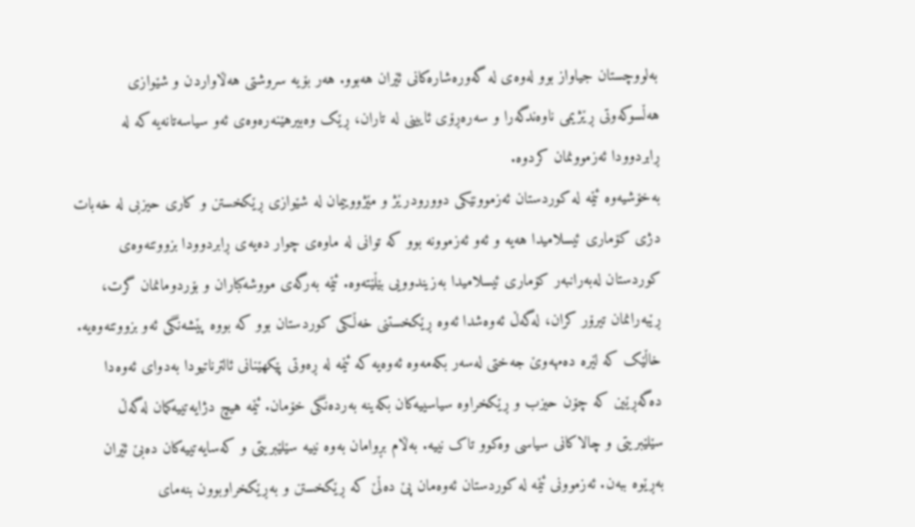بەلووچستان جیاواز بوو لەوەی لە گەورەشارەکانی ئێران هەبوو. هەر بۆیە سروشتی هەڵاواردن و شێوازی هەڵسوکەوتی ڕێژیمی ناوەندگەرا و سەرەڕۆی ئایینی لە تاران، ڕێک وەبیرهێنەرەوەی ئەو سیاسەتانەیە کە لە ڕابردوودا ئەزموونمان کردوە.
بەخۆشیەوە ئێمە لە کوردستان ئەزموونێکی دوورودرێژ و مێژووییمان لە شێوازی ڕێکخستن و کاری حیزبی لە خەبات دژی کۆماری ئیسلامیدا هەیە و ئەو ئەزموونە بوو کە توانی لە ماوەی چوار دەیەی ڕابردوودا بزووتنەوەی کوردستان لەبەرانبەر کۆماری ئیسلامیدا بەزیندوویی بێڵێتەوە. ئێمە بەرگەی مووشەکباران و بۆردومانمان گرت، ڕێبەرانمان تیرۆر کران، لەگەڵ ئەوەشدا ئەوە ڕێکخستنی خەڵکی کوردستان بوو کە بووە پێشەنگی ئەو بزووتنەوەیە.
خاڵێک کە لێرە دەمهەوێ جەختی لەسەر بکەمەوە ئەوەیە کە ئێمە لە ڕەوتی پێکهێنانی ئالترناتیودا بەدوای ئەوەدا دەگەڕێین کە چۆن حیزب و ڕێکخراوە سیاسییەکان بکەینە بەردەنگی خۆمان. ئێمە هیچ دژایەتییەکمان لەگەڵ سێلێبریتی و چالاکانی سیاسی وەکوو تاک نییە. بەڵام بڕوامان بەوە نییە سێلێبریتی و کەسایەتییەکان دەبێ ئێران بەڕێوە ببەن. ئەزموونی ئێمە لە کوردستان ئەوەمان پێ دەڵێ کە ڕێکخستن و بەڕێکخراوبوون بنەمای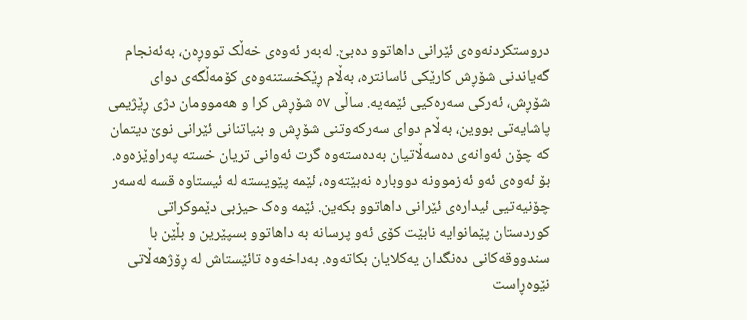دروستکردنەوەی ئێرانی داهاتوو دەبێ. لەبەر ئەوەی خەڵک تووڕەن، بەئەنجام گەیاندنی شۆڕش کارێکی ئاسانترە، بەڵام ڕێکخستنەوەی کۆمەڵگەی دوای شۆڕش، ئەرکی سەرەکیی ئێمەیە. ساڵی ٥٧ شۆڕش کرا و هەموومان دژی ڕێژیمی پاشایەتی بووین، بەڵام دوای سەرکەوتنی شۆڕش و بنیاتنانی ئێرانی نوێ دیتمان کە چۆن ئەوانەی دەسەڵاتیان بەدەستەوە گرت ئەوانی تریان خستە پەراوێزەوە. بۆ ئەوەی ئەو ئەزموونە دووبارە نەبێتەوە، ئێمە پێویستە لە ئیستاوە قسە لەسەر چۆنیەتیی ئیدارەی ئێرانی داهاتوو بکەین. ئێمە وەک حیزبی دێموکراتی کوردستان پێمانوایە نابێت کۆی ئەو پرسانە بە داهاتوو بسپێرین و بڵێن با سندووقەکانی دەنگدان یەکلایان بکاتەوە. بەداخەوە تائێستاش لە ڕۆژهەڵاتی نێوەڕاست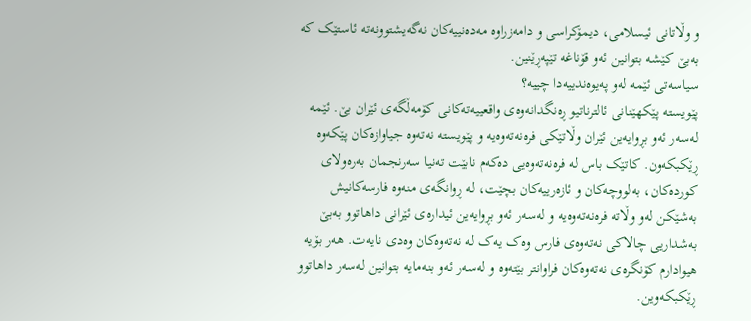و وڵاتانی ئیسلامی، دیمۆکراسی و دامەزراوە مەدەنییەکان نەگەیشتوونەتە ئاستێک کە بەبێ کێشە بتوانین ئەو قۆناغە تێپەڕێنین.
سیاسەتی ئێمە لەو پەیوەندییەدا چییە؟
پێویستە پێکهێنانی ئالترناتیو ڕەنگدانەوەی واقعییەتەکانی کۆمەڵگەی ئێران بێ. ئێمە لەسەر ئەو بڕوایەین ئێران وڵاتێکی فرەنەتەوەیە و پێویستە نەتەوە جیاوازەکان پێکەوە ڕێکبکەون. کاتێک باس لە فرەنەتەوەیی دەکەم نابێت تەنیا سەرنجمان بەرەولای کوردەکان، بەلووچەکان و ئازەرییەکان بچێت، لە ڕوانگەی منەوە فارسەکانیش بەشێکن لەو وڵاتە فرەنەتەوەیە و لەسەر ئەو بڕوایەین ئیدارەی ئێرانی داهاتوو بەبێ بەشداریی چالاکی نەتەوەی فارس وەک یەک لە نەتەوەکان وەدی نایەت. هەر بۆیە هیوادارم کۆنگرەی نەتەوەکان فراوانتر بێتەوە و لەسەر ئەو بنەمایە بتوانین لەسەر داهاتوو ڕێکبکەوین.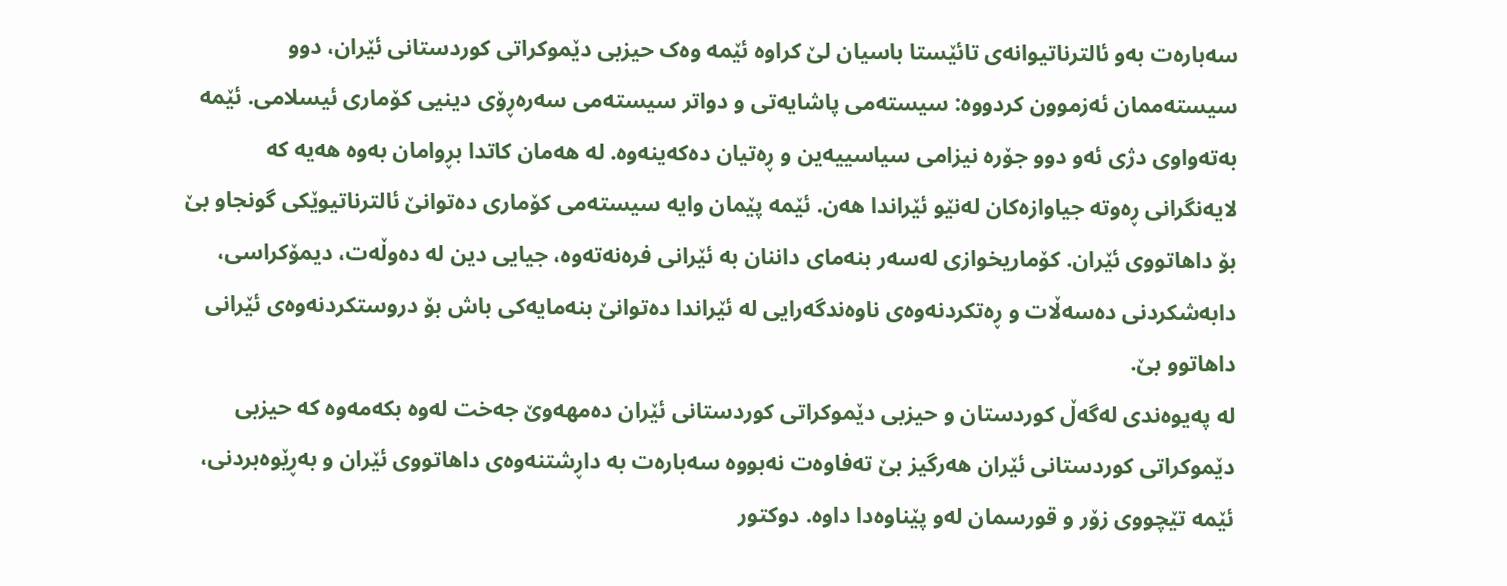سەبارەت بەو ئالترناتیوانەی تائێستا باسیان لێ کراوە ئێمە وەک حیزبی دێموکراتی کوردستانی ئێران، دوو سیستەممان ئەزموون کردووە: سیستەمی پاشایەتی و دواتر سیستەمی سەرەڕۆی دینیی کۆماری ئیسلامی. ئێمە بەتەواوی دژی ئەو دوو جۆرە نیزامی سیاسییەین و ڕەتیان دەکەینەوە. لە هەمان کاتدا بڕوامان بەوە هەیە کە لایەنگرانی ڕەوتە جیاوازەکان لەنێو ئێراندا هەن. ئێمە پێمان وایە سیستەمی کۆماری دەتوانێ ئالترناتیوێکی گونجاو بێ بۆ داهاتووی ئێران. کۆماریخوازی لەسەر بنەمای داننان بە ئێرانی فرەنەتەوە، جیایی دین لە دەوڵەت، دیمۆکراسی، دابەشکردنی دەسەڵات و ڕەتکردنەوەی ناوەندگەرایی لە ئێراندا دەتوانێ بنەمایەکی باش بۆ دروستکردنەوەی ئێرانی داهاتوو بێ.
لە پەیوەندی لەگەڵ کوردستان و حیزبی دێموکراتی کوردستانی ئێران دەمهەوێ جەخت لەوە بکەمەوە کە حیزبی دێموکراتی کوردستانی ئێران هەرگیز بێ تەفاوەت نەبووە سەبارەت بە داڕشتنەوەی داهاتووی ئێران و بەڕێوەبردنی، ئێمە تێچووی زۆر و قورسمان لەو پێناوەدا داوە. دوکتور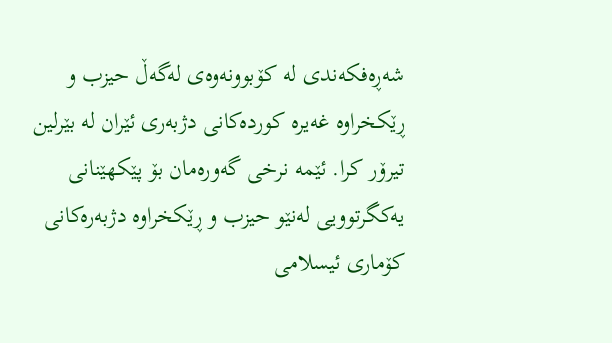شەڕەفکەندی لە کۆبوونەوەی لەگەڵ حیزب و ڕێکخراوە غەیرە کوردەکانی دژبەری ئێران لە بێرلین تیرۆر کرا. ئێمە نرخی گەورەمان بۆ پێکهێنانی یەکگرتوویی لەنێو حیزب و ڕێکخراوە دژبەرەکانی کۆماری ئیسلامی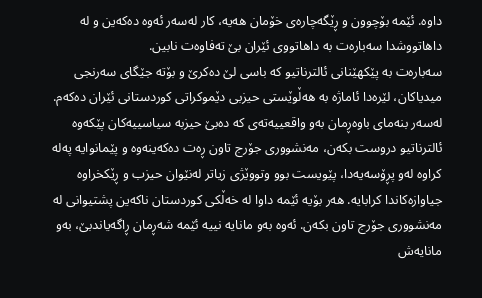داوە. ئێمە بۆچوون و ڕێگەچارەی خۆمان هەیە، کار لەسەر ئەوە دەکەین و لە داهاتووشدا سەبارەت بە داهاتووی ئێران بێ تەفاوەت نابین.
سەبارەت بە پێکهێنانی ئالترناتیو کە باسی لێ دەکرێ و بۆتە جێگای سەرنجی میدیاکان، لێرەدا ئاماژە بە هەڵوێستی حیزبی دێموکراتی کوردستانی ئێران دەکەم.
لەسەر بنەمای باوەڕمان بەو واقعییەتەی کە دەبێ حیزبە سیاسییەکان پێکەوە ئالترناتیو دروست بکەن، مەنشووری جۆرج تاون ڕەت دەکەینەوە و پێمانوایە پەلە کراوە لەو پڕۆسەیەدا، پێویست بوو وتووێژی زیاتر لەنێوان حیزب و ڕێکخراوە جیاوازەکاندا کرابایە. هەر بۆیە ئێمە داوا لە خەڵکی کوردستان ناکەین پشتیوانی لە مەنشووری جۆرج تاون بکەن. ئەوە بەو مانایە نییە ئێمە شەڕمان ڕاگەیاندبێ، بەو مانایەش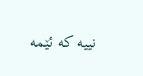نییە کە ئێمە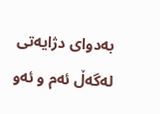بەدوای دژایەتی لەگەڵ ئەم و ئەو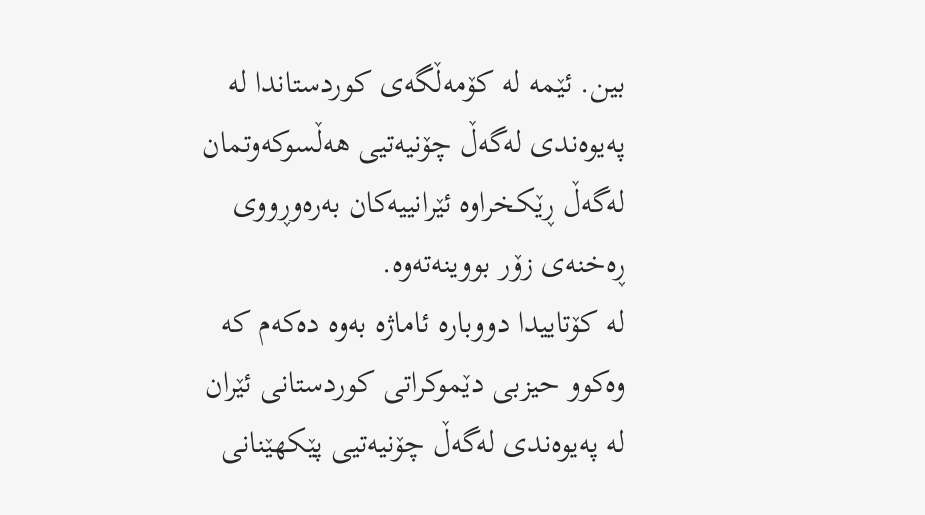بین. ئێمە لە کۆمەڵگەی کوردستاندا لە پەیوەندی لەگەڵ چۆنیەتیی هەڵسوکەوتمان لەگەڵ ڕێکخراوە ئێرانییەکان بەرەوڕووی ڕەخنەی زۆر بووینەتەوە.
لە کۆتاییدا دووبارە ئاماژە بەوە دەکەم کە وەکوو حیزبی دێموکراتی کوردستانی ئێران لە پەیوەندی لەگەڵ چۆنیەتیی پێکهێنانی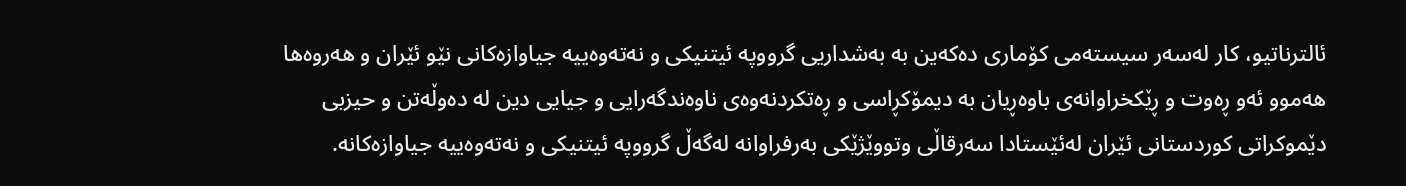ئالترناتیو، کار لەسەر سیستەمی کۆماری دەکەین بە بەشداریی گرووپە ئیتنیکی و نەتەوەییە جیاوازەکانی نێو ئێران و هەروەها هەموو ئەو ڕەوت و ڕێکخراوانەی باوەڕیان بە دیمۆکڕاسی و ڕەتکردنەوەی ناوەندگەرایی و جیایی دین لە دەوڵەتن و حیزبی دێموکراتی کوردستانی ئێران لەئێستادا سەرقاڵی وتووێژێکی بەرفراوانە لەگەڵ گرووپە ئیتنیکی و نەتەوەییە جیاوازەکانە.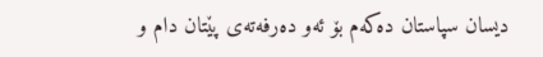دیسان سپاستان دەکەم بۆ ئەو دەرفەتەی پێتان دام و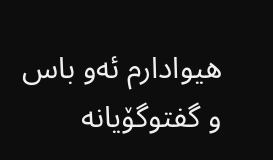هیوادارم ئەو باس و گفتوگۆیانە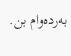بەردەوام بن.